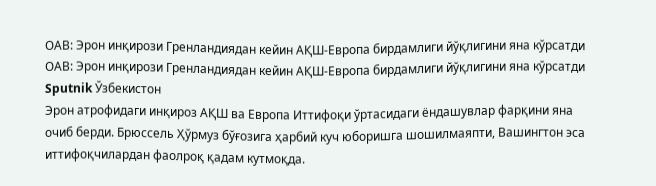ОАВ: Эрон инқирози Гренландиядан кейин АҚШ-Европа бирдамлиги йўқлигини яна кўрсатди
ОАВ: Эрон инқирози Гренландиядан кейин АҚШ-Европа бирдамлиги йўқлигини яна кўрсатди
Sputnik Ўзбекистон
Эрон атрофидаги инқироз АҚШ ва Европа Иттифоқи ўртасидаги ёндашувлар фарқини яна очиб берди. Брюссель Ҳўрмуз бўғозига ҳарбий куч юборишга шошилмаяпти, Вашингтон эса иттифоқчилардан фаолроқ қадам кутмоқда.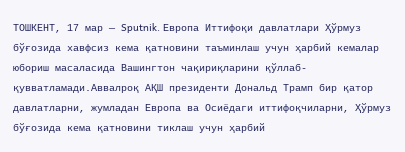ТОШКЕНТ, 17 мар — Sputnik. Европа Иттифоқи давлатлари Ҳўрмуз бўғозида хавфсиз кема қатновини таъминлаш учун ҳарбий кемалар юбориш масаласида Вашингтон чақириқларини қўллаб-қувватламади.Аввалроқ АҚШ президенти Дональд Трамп бир қатор давлатларни, жумладан Европа ва Осиёдаги иттифоқчиларни, Ҳўрмуз бўғозида кема қатновини тиклаш учун ҳарбий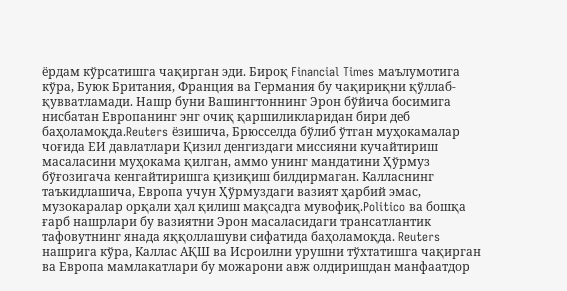ёрдам кўрсатишга чақирган эди. Бироқ Financial Times маълумотига кўра, Буюк Британия, Франция ва Германия бу чақириқни қўллаб-қувватламади. Нашр буни Вашингтоннинг Эрон бўйича босимига нисбатан Европанинг энг очиқ қаршиликларидан бири деб баҳоламоқда.Reuters ёзишича, Брюсселда бўлиб ўтган муҳокамалар чоғида ЕИ давлатлари Қизил денгиздаги миссияни кучайтириш масаласини муҳокама қилган, аммо унинг мандатини Ҳўрмуз бўғозигача кенгайтиришга қизиқиш билдирмаган. Калласнинг таъкидлашича, Европа учун Ҳўрмуздаги вазият ҳарбий эмас, музокаралар орқали ҳал қилиш мақсадга мувофиқ.Politico ва бошқа ғарб нашрлари бу вазиятни Эрон масаласидаги трансатлантик тафовутнинг янада яққоллашуви сифатида баҳоламоқда. Reuters нашрига кўра, Каллас АҚШ ва Исроилни урушни тўхтатишга чақирган ва Европа мамлакатлари бу можарони авж олдиришдан манфаатдор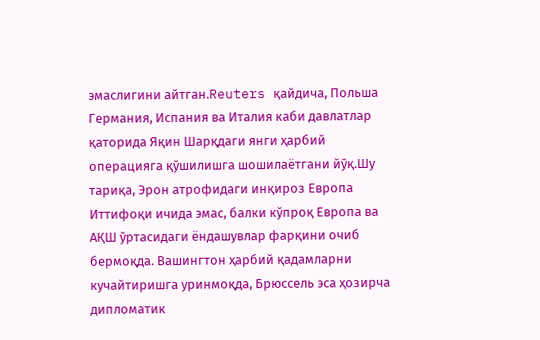эмаслигини айтган.Reuters қайдича, Польша Германия, Испания ва Италия каби давлатлар қаторида Яқин Шарқдаги янги ҳарбий операцияга қўшилишга шошилаётгани йўқ.Шу тариқа, Эрон атрофидаги инқироз Европа Иттифоқи ичида эмас, балки кўпроқ Европа ва АҚШ ўртасидаги ёндашувлар фарқини очиб бермоқда. Вашингтон ҳарбий қадамларни кучайтиришга уринмоқда, Брюссель эса ҳозирча дипломатик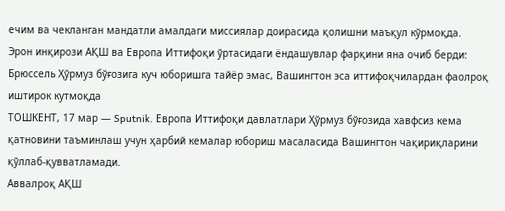ечим ва чекланган мандатли амалдаги миссиялар доирасида қолишни маъқул кўрмоқда.
Эрон инқирози АҚШ ва Европа Иттифоқи ўртасидаги ёндашувлар фарқини яна очиб берди: Брюссель Ҳўрмуз бўғозига куч юборишга тайёр эмас, Вашингтон эса иттифоқчилардан фаолроқ иштирок кутмоқда
ТОШКЕНТ, 17 мар — Sputnik. Европа Иттифоқи давлатлари Ҳўрмуз бўғозида хавфсиз кема қатновини таъминлаш учун ҳарбий кемалар юбориш масаласида Вашингтон чақириқларини қўллаб-қувватламади.
Аввалроқ АҚШ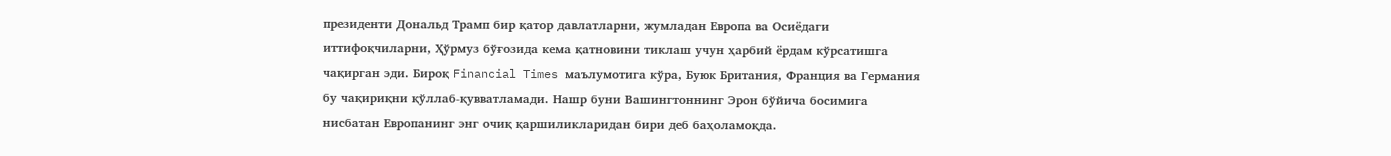президенти Дональд Трамп бир қатор давлатларни, жумладан Европа ва Осиёдаги иттифоқчиларни, Ҳўрмуз бўғозида кема қатновини тиклаш учун ҳарбий ёрдам кўрсатишга чақирган эди. Бироқ Financial Times маълумотига кўра, Буюк Британия, Франция ва Германия бу чақириқни қўллаб-қувватламади. Нашр буни Вашингтоннинг Эрон бўйича босимига нисбатан Европанинг энг очиқ қаршиликларидан бири деб баҳоламоқда.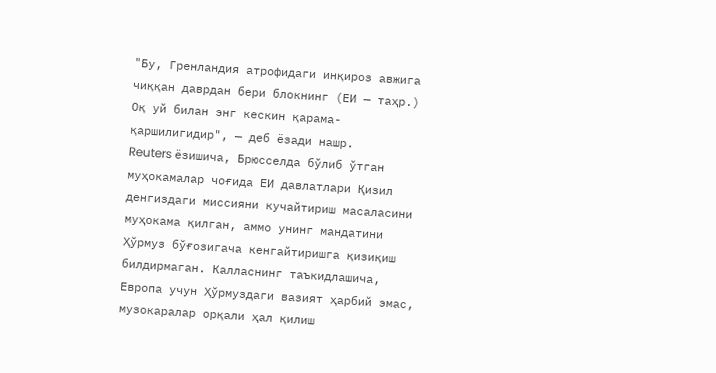"Бу, Гренландия атрофидаги инқироз авжига чиққан даврдан бери блокнинг (ЕИ — таҳр.) Оқ уй билан энг кескин қарама-қаршилигидир", — деб ёзади нашр.
Reuters ёзишича, Брюсселда бўлиб ўтган муҳокамалар чоғида ЕИ давлатлари Қизил денгиздаги миссияни кучайтириш масаласини муҳокама қилган, аммо унинг мандатини Ҳўрмуз бўғозигача кенгайтиришга қизиқиш билдирмаган. Калласнинг таъкидлашича, Европа учун Ҳўрмуздаги вазият ҳарбий эмас, музокаралар орқали ҳал қилиш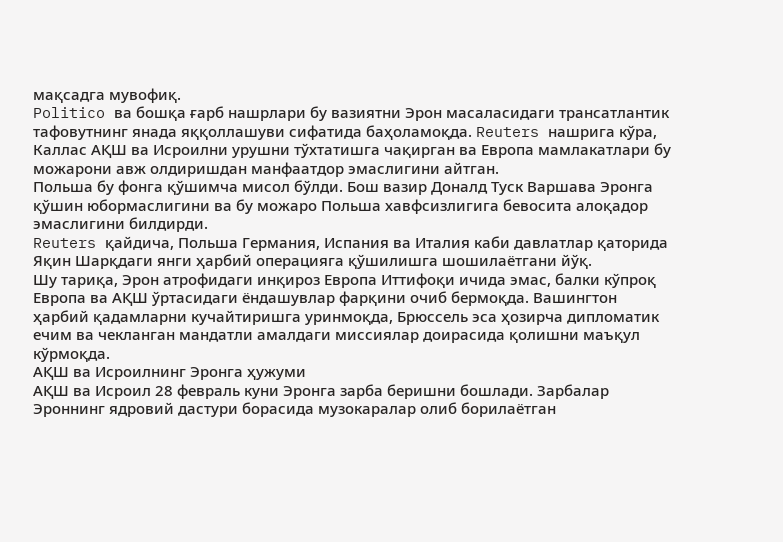мақсадга мувофиқ.
Politico ва бошқа ғарб нашрлари бу вазиятни Эрон масаласидаги трансатлантик тафовутнинг янада яққоллашуви сифатида баҳоламоқда. Reuters нашрига кўра, Каллас АҚШ ва Исроилни урушни тўхтатишга чақирган ва Европа мамлакатлари бу можарони авж олдиришдан манфаатдор эмаслигини айтган.
Польша бу фонга қўшимча мисол бўлди. Бош вазир Доналд Туск Варшава Эронга қўшин юбормаслигини ва бу можаро Польша хавфсизлигига бевосита алоқадор эмаслигини билдирди.
Reuters қайдича, Польша Германия, Испания ва Италия каби давлатлар қаторида Яқин Шарқдаги янги ҳарбий операцияга қўшилишга шошилаётгани йўқ.
Шу тариқа, Эрон атрофидаги инқироз Европа Иттифоқи ичида эмас, балки кўпроқ Европа ва АҚШ ўртасидаги ёндашувлар фарқини очиб бермоқда. Вашингтон ҳарбий қадамларни кучайтиришга уринмоқда, Брюссель эса ҳозирча дипломатик ечим ва чекланган мандатли амалдаги миссиялар доирасида қолишни маъқул кўрмоқда.
АҚШ ва Исроилнинг Эронга ҳужуми
АҚШ ва Исроил 28 февраль куни Эронга зарба беришни бошлади. Зарбалар Эроннинг ядровий дастури борасида музокаралар олиб борилаётган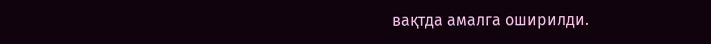вақтда амалга оширилди.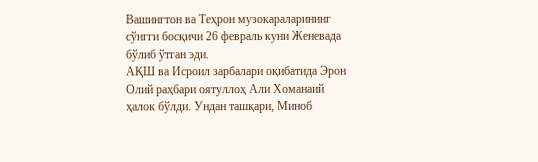Вашингтон ва Теҳрон музокараларининг сўнгги босқичи 26 февраль куни Женевада бўлиб ўтган эди.
АҚШ ва Исроил зарбалари оқибатида Эрон Олий раҳбари оятуллоҳ Али Хоманаий ҳалок бўлди. Ундан ташқари, Миноб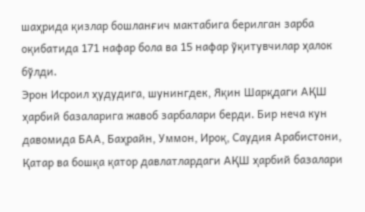шаҳрида қизлар бошланғич мактабига берилган зарба оқибатида 171 нафар бола ва 15 нафар ўқитувчилар ҳалок бўлди.
Эрон Исроил ҳудудига, шунингдек, Яқин Шарқдаги АҚШ ҳарбий базаларига жавоб зарбалари берди. Бир неча кун давомида БАА, Баҳрайн, Уммон, Ироқ, Саудия Арабистони, Қатар ва бошқа қатор давлатлардаги АҚШ ҳарбий базалари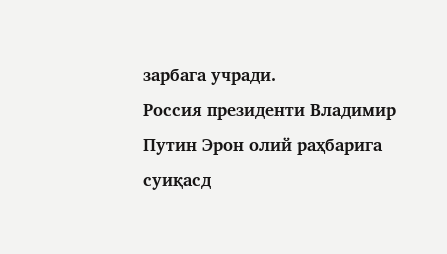зарбага учради.
Россия президенти Владимир Путин Эрон олий раҳбарига суиқасд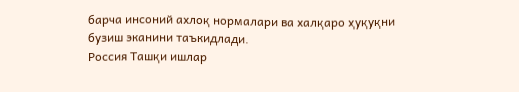барча инсоний ахлоқ нормалари ва халқаро ҳуқуқни бузиш эканини таъкидлади.
Россия Ташқи ишлар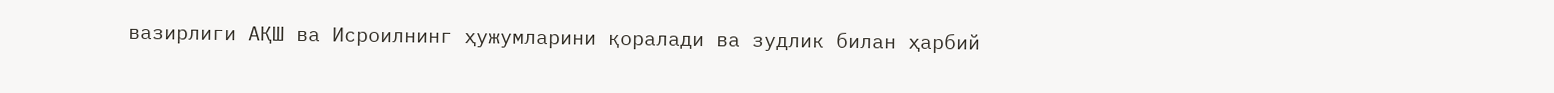вазирлиги АҚШ ва Исроилнинг ҳужумларини қоралади ва зудлик билан ҳарбий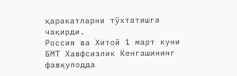ҳаракатларни тўхтатишга чақирди.
Россия ва Хитой 1 март куни БМТ Хавфсизлик Кенгашининг фавқулодда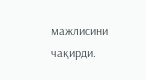мажлисини чақирди.